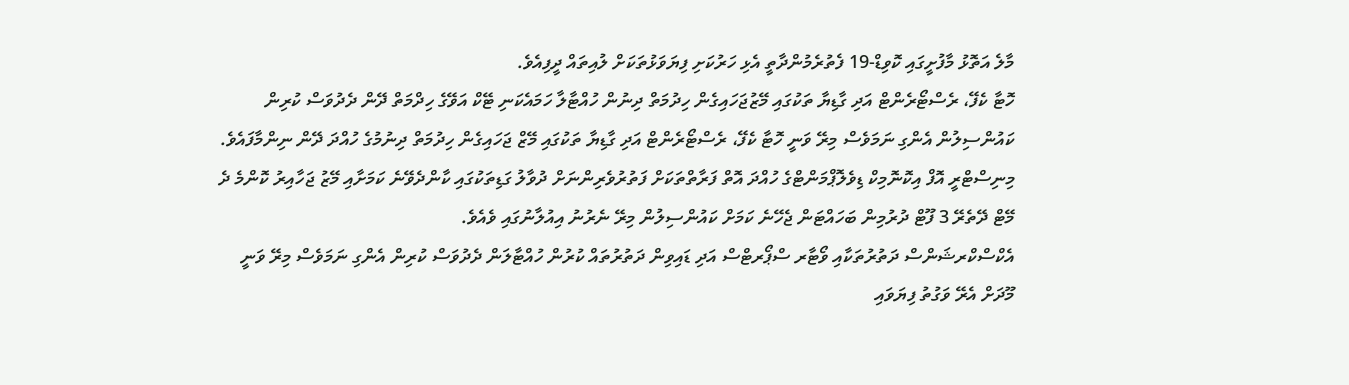މާލެ އަތޮޅު މާފުށީގައި ކޮވިޑް-19 ފެތުރެމުންދާތީ އެޅި ހަރުކަށި ފިޔަވަޅުތަކަށް ލުއިތައް ދީފިއެވެ.
ހޮޓާ ކެފޭ، ރެސްޓޯރެންޓް އަދި ގާޑިޔާ ތަކުގައި މޭޒުޖަހައިގެން ހިދުމަތް ދިނުން ހުއްޓާލާ ހަމައެކަނި ޓޭކް އަވޭގެ ހިދްމަތް ދޭން ދެދުވަސް ކުރިން ކައުންސިލުން އެންގި ނަމަވެސް މިރޭ ވަނީ ހޮޓާ ކެފޭ، ރެސްޓޯރެންޓް އަދި ގާޑިޔާ ތަކުގައި މޭޒް ޖަހައިގެން ހިދުމަތް ދިނުމުގެ ހުއްދަ ދޭން ނިންމާފައެވެ.
މިނިސްޓްރީ އޮފް އިކޮނޮމިކް ޑިވެލޮޕްމަންޓްގެ ހުއްދަ އޮތް ފަރާތްތަކަށް ފަތުރުވެރިންނަށް ދުވާލު ގަޑިތަކުގައި ކާންދެވޭނެ ކަމަށާއި މޭޒު ޖަހާއިރު ކޮންމެ ދެ މޭޓް ދޭތެރޭ 3 ފޫޓް ދުރުމިން ބަހައްޓަން ޖެހޭނެ ކަމަށް ކައުންސިލުން މިރޭ ނެރުނު އިއުލާނުގައި ވެއެވެ.
އެކްސްކްރޝަންސް ދަތުރުތަކާއި ވޯޓާރ ސްޕޯރޓްސް އަދި ޑައިވިން ދަތުރުތައް ކުރުން ހުއްޓާލަން ދެދުވަސް ކުރިން އެންގި ނަމަވެސް މިރޭ ވަނީ މޫދަށް އެރޭ ވަގުތު ފިޔަވައި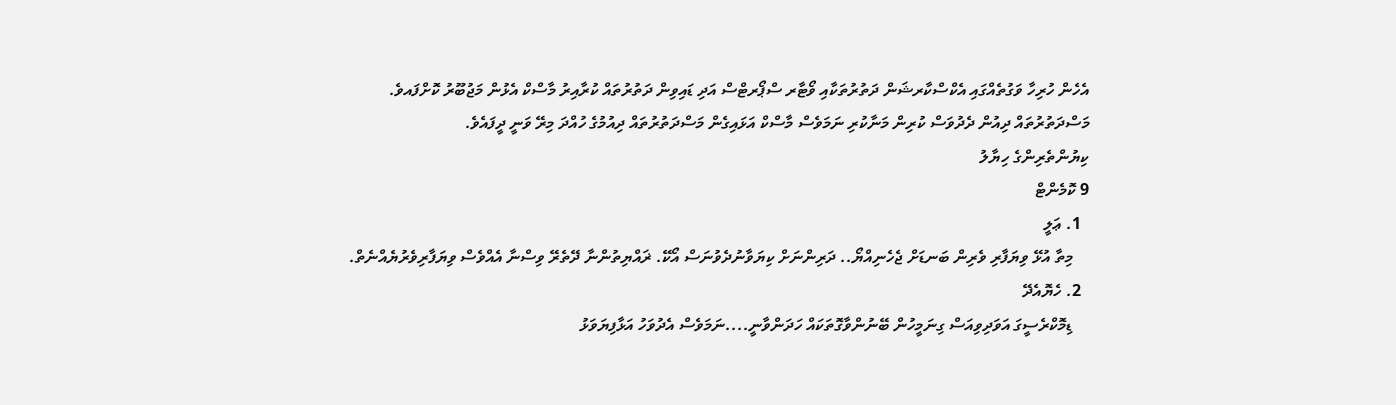އެހެން ހުރިހާ ވަގުތެއްގައި އެކްސްކާރޝަން ދަތުރުތަކާއި ވޯޓާރ ސްޕޯރޓްސް އަދި ޑައިވިން ދަތުރުތައް ކުރާއިރު މާސްކް އެޅުން މަޖުބޫރު ކޮށްފައވެ.
މަސްދަތުރުތައް ދިއުން ދެދުވަސް ކުރިން މަނާކުރި ނަމަވެސް މާސްކް އަޅައިގެން މަސްދަތުރުތައް ދިއުމުގެ ހުއްދަ މިރޭ ވަނީ ދީފައެވެ.
ކިޔުންތެރިންގެ ހިޔާލު
9 ކޮމެންޓް
  1. ޢަލީ
    މިތާ އުޅޭ ވިޔަފާރި ވެރިން ބަނޑަށް ޖެހެނިއްޔޯ.. ދަރިންނަށް ކިޔަވާނުދެވުނަސް އޯކޭ. ޜައްޔިތުންނާ ދޭތެރޭ ވިސްނާ އެއްވެސް ވިޔަފާރިވެރުޔެއްނެތް.
  2. ހެޔޮއެދޭ
    ޑިމޮކްރެސީގަ އަވަދިވިއަސް ގިނަމީހުން ބޭނުންވާގޮތަކައް ހަދަންވާނީ....ނަމަވެސް އެދުވަހު އަޅާފިޔަވަޅު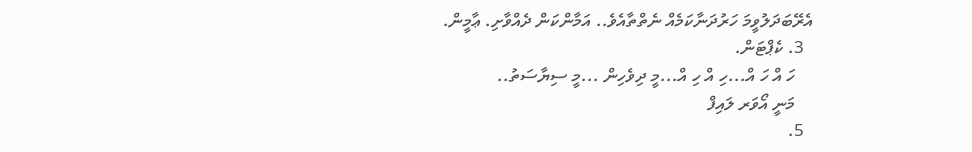އެރޭބަދަލުވީމަ ހަރުދަނާކަމެއް ނެތްތާއެވެ.. އަމާންކަން ދެއްވާށި. ޢާމީން.
  3. ކެޕްޓަން.
    ހަ އް ހަ އް...ހި އް ހި އް...މީ ދިވެހިން ...މީ ސިޔާސަތު..
    މަނީ އޯވަރ ލައިފް
  5.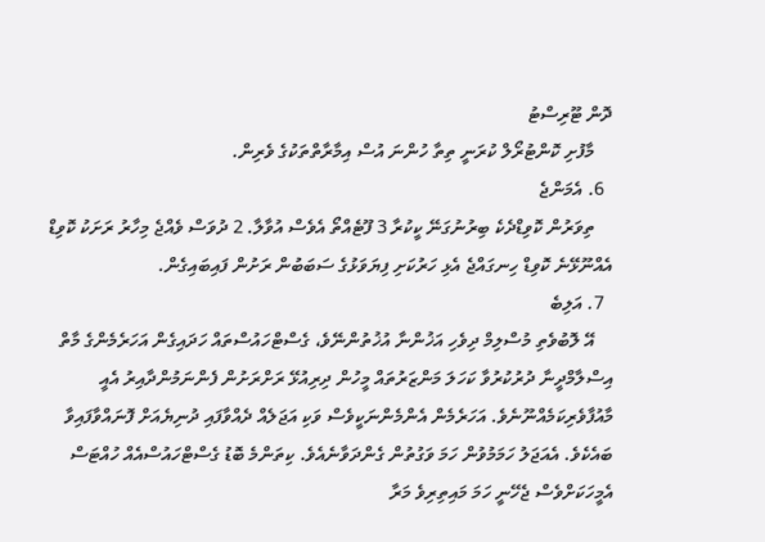ދޮން ޓޫރިސްޓު
    މާފުށި ކޮންޓުރޯލް ކުރަނީ ތިތާ ހުންނަ އުސް އިމާރާތްތަކުގެ ވެރިން.
  6. އެމަންޖެ
    ތިވަރުން ކޮވިޑްދެކެ ބިރުނުގަނޭ ކީކުރާ 3 ފޫޓެއްތޯ އެވެސް އުވާލާ. 2 ދުވަސް ވެއްޖެ މިހާރު ރަށަކު ކޮވިޑް އެއްނޫޅޭނެ ކޮވިޑް ހިނގައްޖެ އެޅި ހަރުކަށި ފިޔަވަޅުގެ ސަބަބުން ރަށުން ފައިބައިގެން.
  7. އަލިބެ
    އޭ ލޮބުވެތި މުސްލިމް ދިވެހި އަޚުންނާ އުޚުތުންނޭވެ، ގެސްޓްހައުސްތައް ހަދައިގެން އަހަރެމެންގެ މާތް އިސްލާމްދީނާ ދުރުކުރުވާ ކަހަލަ މަންޒަރުތައް މީހުން ދިރިއުޅޭ ރަށްރަށުން ފެންނަމުންދާއިރު އެއީ މާއުފާވެރިކަމެއްނޫނެވެ. އަހަރެމެން އެންމެންނަކީވެސް ވަކި އަޖަލެއް ދެއްވާފައި ދުނިޔެއަށް ފޮނައްވާފައިވާ ބައެކެވެ. އެއަޖަލު ހަމަމުވުން ހަމަ ވަގުތުން ގެންދަވާނެއެވެ. ކިތަންމެ ބޮޑު ގެސްޓްހައުސްއެއް ހުއްޓަސް އެމީހަކަށްވެސް ޖެހޭނީ ހަމަ މައިތިރިވެ މަރާ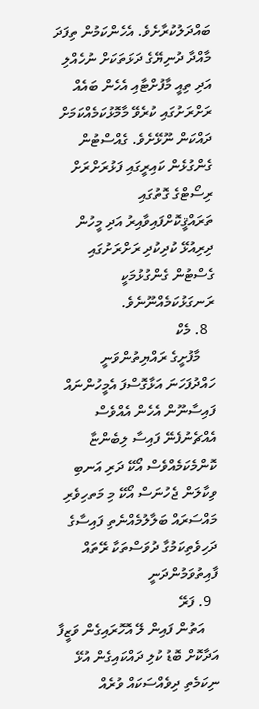ބައްދަލުކުރާށެވެ. އެހެންކަމުން ތިފަދަ މާއްދާ ދުނިޔޭގެ ދަޅަތަކަށް ނުހެއްލި އަދި ތިއީ މާފުށްޓާއި އެހެން ބައެއް ރަށްރަށުގައި ކުރެވޭ މާމޮޅުކަމެއްކަމަށް ދައްކަން ނޫޅޭށެވެ. ގެއްސްޓުން ގެންގުޅެން ކައިރީގައި ފަޅުރަށްރަށް ރިސޯޓްގެ ގޮތުގައި ތަރައްޤީކޮށްފައިވާއިރު އަދި މީހުން ދިރިއުޅޭ ކުދިކުދި ރަށްރަށުގައި ގެސްޓުން ގެންގުޅުމަކީ ރަނގަޅުކަމެއްނޫނެވެ.
  8. މެކް
    މާފުށީގެ ރައްޔިތުންވަނީ ހައްދުފަހަނަ އަޅާގޮސްފަ އެމީހުންނައް ފައިސާނޫން އެހެން އެއްވެސް އެއްޗެނުފެނޭ ފައިސާ ލިބެންޏާ ކޮންމެކަމެއްވެސް އޯކޭ ދަރި އަނބި ވިކާލަން ޖެހުނަސް އޯކޭ މި މަތހިވެރި މައްސަރައް ބަލާލުމެއްނެތި ފައިސާގެ ދަހިވެތިކަމުގާ ދުވަސްތަކާ ރޭތައް ފާއިތުވަމުންދަނީ
  9. ފަރޭ
    އަތުން ފައިން ލޭ އޮހޮރައިގެން ވަޒީފާ އަދާކޮށް ބޮޑު ކުލި ދައްކައިގެން އުޅޭ ނިކަމެތި ދިވެއްސަކައް ވުރެއް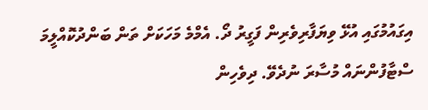އިގައުމުގައި އުޅޭ ވިޔަފާރިވެރިން ފަގީރު ދޯ. އެމްމެ މަހަކަށް ތަން ބަންދުކޮއްލީމަ ސްޓާފުންނައް މުސާރަ ނުދެވޭ. ދިވެހިން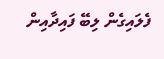ފެލައިގެން ލިބޭ ފައިދާއިން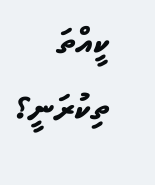ކީއްތަ ތިކުރަނީ؟